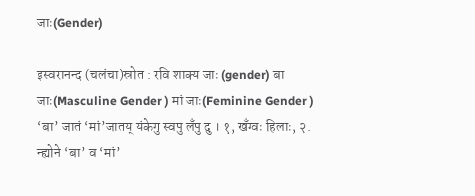जाः(Gender)

इस्वरानन्द (चलंचा)स्रोत : रवि शाक्य जाः (gender) बा जाः(Masculine Gender ) मां जाः(Feminine Gender ) ‘बा’ जातं ‘मां’जातय् यंकेगु स्वपु लँपु दु । १, खँग्वः हिलाः, २. न्ह्योने ‘बा’ व ‘मां’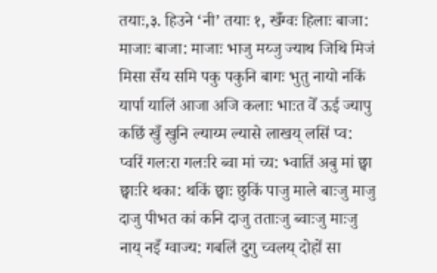तयाः,३. हिउने ‘नी’ तयाः १, खँग्वः हिलाः बाजा: माजाः बाजा: माजाः भाजु मय्जु ज्याथ जिथि मिजं मिसा सँय समि पकु पकुनि बागः भुतु नायो नकिं यार्पा यालिं आजा अजि कलाः भाःत वेँ ऊई ज्यापु कछिं खुँ खुनि ल्याय्म ल्यासे लाखय् लसिं प्व: प्वरिं गलःरा गलःरि ब्वा मां च्य: भ्वातिं अबु मां छ्वा छ्वाःरि थका: थकिं छ्वाः छुकिं पाजु माले बाःजु माजु दाजु पीभत कां कनि दाजु तताःजु ब्वाःजु माःजु नाय् नइँ ग्वाज्य: गबलिं दुगु च्वलय् दोहों सा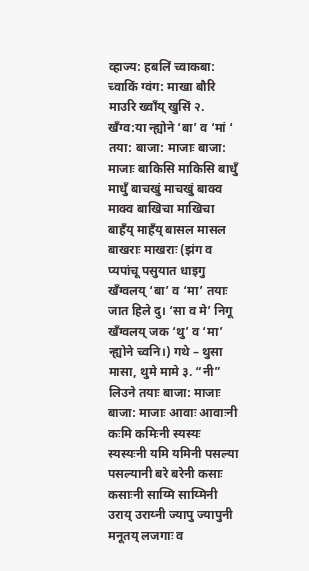व्हाज्य: हबलिं च्वाकबा: च्वाकिं ग्वंग: माखा बौरि माउरि ख्वाँय् खुसिं २. खँग्व:या न्ह्योने ‘बा’ व ‘मां ‘ तया: बाजा: माजाः बाजा: माजाः बाकिसि माकिसि बाधुँ माधुँ बाचखुं माचखुं बाक्व माक्व बाखिचा माखिचा बाहँय् माहँय् बासल मासल बाखराः माखराः (झंग व प्यपांचू पसुयात धाइगु खँग्वलय् ‘बा’ व ‘मा’ तयाः जात हिले दु। ‘सा व मे’ निगू खँग्वलय् जक ‘थु’ व ‘मा’ न्ह्योने च्वनि।) गथे – थुसा मासा, थुमे मामे ३. “नी” लिउने तयाः बाजा: माजाः बाजा: माजाः आवाः आवाःनी कःमि कमिःनी स्यस्यः स्यस्यःनी यमि यमिनी पसल्या पसल्यानी बरे बरेनी कसाः कसाःनी साय्मि साय्मिनी उराय् उराय्नी ज्यापु ज्यापुनी मनूतय् लजगाः व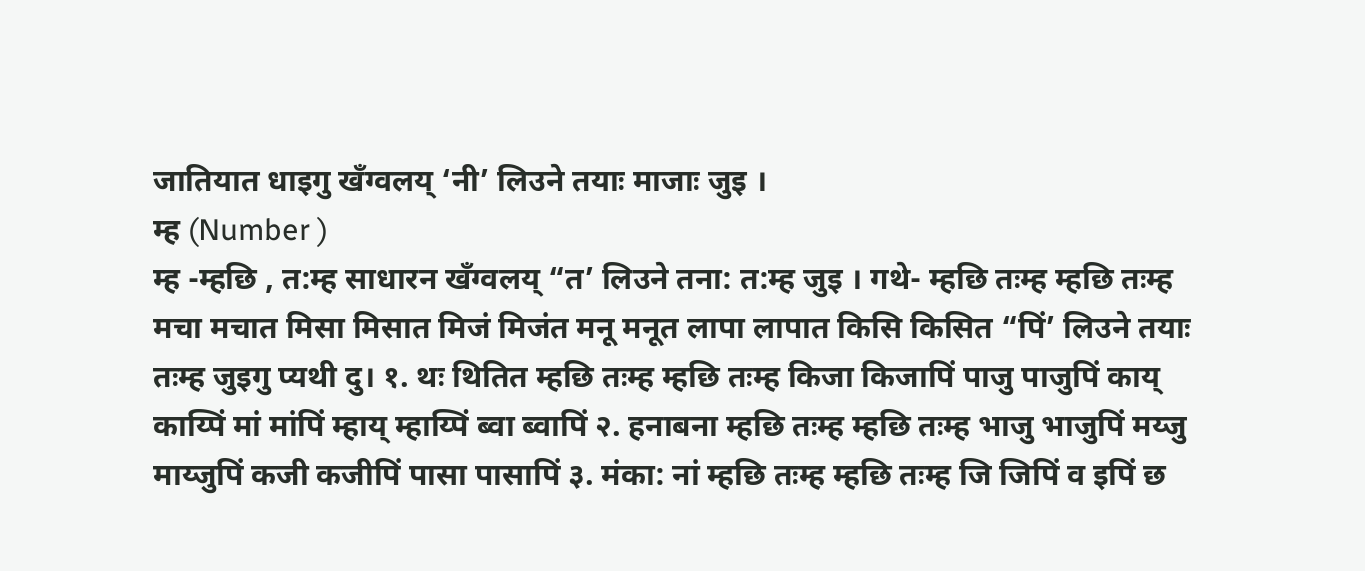जातियात धाइगु खँग्वलय् ‘नी’ लिउने तयाः माजाः जुइ ।
म्ह (Number )
म्ह -म्हछि , त:म्ह साधारन खँग्वलय् “त’ लिउने तना: त:म्ह जुइ । गथे- म्हछि तःम्ह म्हछि तःम्ह मचा मचात मिसा मिसात मिजं मिजंत मनू मनूत लापा लापात किसि किसित “पिं’ लिउने तयाः तःम्ह जुइगु प्यथी दु। १. थः थितित म्हछि तःम्ह म्हछि तःम्ह किजा किजापिं पाजु पाजुपिं काय् काय्पिं मां मांपिं म्हाय् म्हाय्पिं ब्वा ब्वापिं २. हनाबना म्हछि तःम्ह म्हछि तःम्ह भाजु भाजुपिं मय्जु माय्जुपिं कजी कजीपिं पासा पासापिं ३. मंका: नां म्हछि तःम्ह म्हछि तःम्ह जि जिपिं व इपिं छ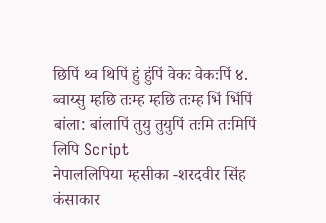छिपिं थ्व थिपिं हुं हुंपिं वेकः वेकःपिं ४. ब्वाय्सु म्हछि तःम्ह म्हछि तःम्ह भिं भिंपिं बांला: बांलापिं तुयु तुयुपिं तःमि तःमिपिं
लिपि Script
नेपाललिपिया म्हसीका -शरदवीर सिंह कंसाकार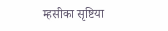म्हसीका सृष्टिया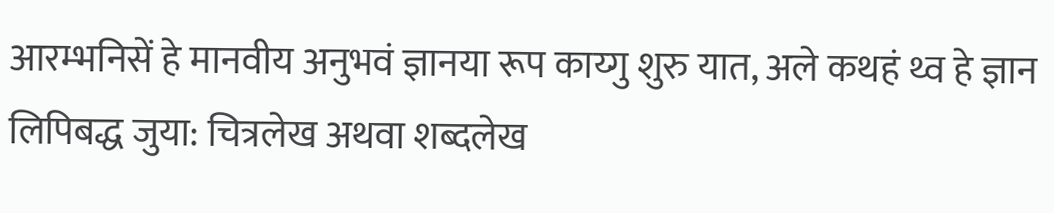आरम्भनिसें हे मानवीय अनुभवं ज्ञानया रूप काय्गु शुरु यात, अले कथहं थ्व हे ज्ञान लिपिबद्ध जुया: चित्रलेख अथवा शब्दलेख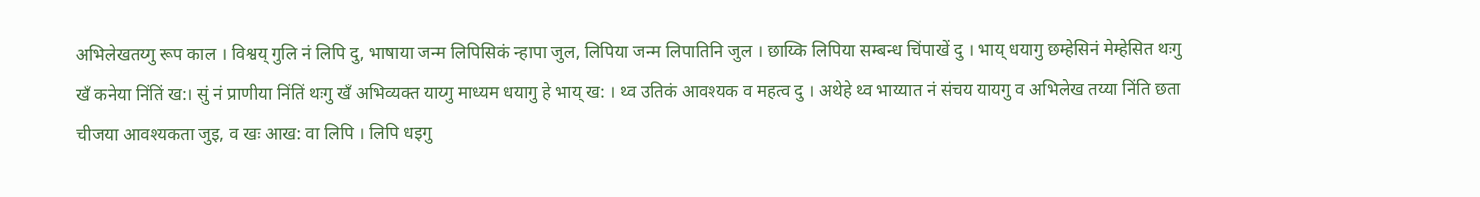अभिलेखतय्गु रूप काल । विश्वय् गुलि नं लिपि दु, भाषाया जन्म लिपिसिकं न्हापा जुल, लिपिया जन्म लिपातिनि जुल । छाय्कि लिपिया सम्बन्ध चिंपाखें दु । भाय् धयागु छम्हेसिनं मेम्हेसित थःगु खँ कनेया निंतिं ख:। सुं नं प्राणीया निंतिं थःगु खँ अभिव्यक्त याय्गु माध्यम धयागु हे भाय् ख: । थ्व उतिकं आवश्यक व महत्व दु । अथेहे थ्व भाय्यात नं संचय यायगु व अभिलेख तय्या निंति छता चीजया आवश्यकता जुइ, व खः आख: वा लिपि । लिपि धइगु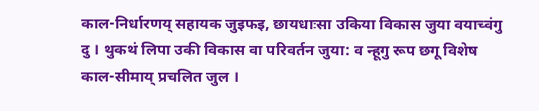काल-निर्धारणय् सहायक जुइफइ, छायधाःसा उकिया विकास जुया वयाच्वंगु दु । थुकथं लिपा उकी विकास वा परिवर्तन जुया: व न्हूगु रूप छगू विशेष काल-सीमाय् प्रचलित जुल ।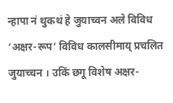न्हापा नं थुकथं हे जुयाच्वन अले विविध ‘अक्षर-रूप’ विविध कालसीमाय् प्रचलित जुयाच्चन । उकिं छगू विशेष अक्षर-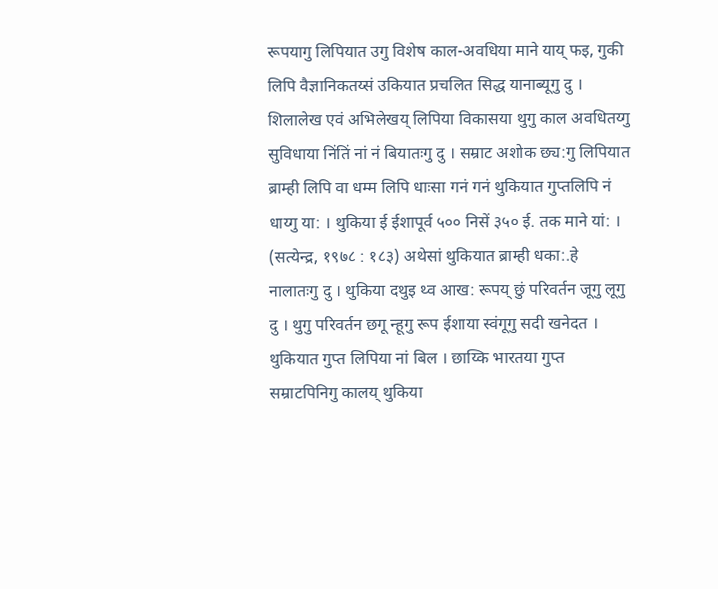रूपयागु लिपियात उगु विशेष काल-अवधिया माने याय् फइ, गुकी लिपि वैज्ञानिकतय्सं उकियात प्रचलित सिद्ध यानाब्यूगु दु । शिलालेख एवं अभिलेखय् लिपिया विकासया थुगु काल अवधितय्गु सुविधाया निंतिं नां नं बियातःगु दु । सम्राट अशोक छ्य:गु लिपियात ब्राम्ही लिपि वा धम्म लिपि धाःसा गनं गनं थुकियात गुप्तलिपि नं धाय्गु या: । थुकिया ई ईशापूर्व ५०० निसें ३५० ई. तक माने यां: । (सत्येन्द्र, १९७८ : १८३) अथेसां थुकियात ब्राम्ही धका:.हे नालातःगु दु । थुकिया दथुइ थ्व आख: रूपय् छुं परिवर्तन जूगु लूगु दु । थुगु परिवर्तन छगू न्हूगु रूप ईशाया स्वंगूगु सदी खनेदत । थुकियात गुप्त लिपिया नां बिल । छाय्कि भारतया गुप्त सम्राटपिनिगु कालय् थुकिया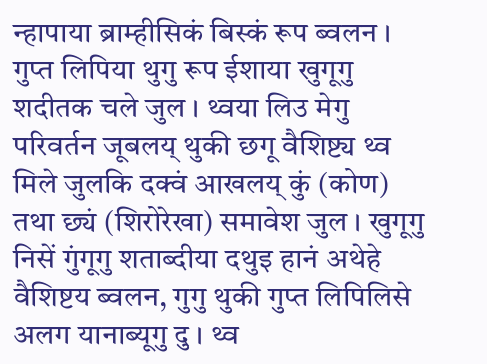न्हापाया ब्राम्हीसिकं बिस्कं रूप ब्वलन । गुप्त लिपिया थुगु रूप ईशाया खुगूगु शदीतक चले जुल । थ्वया लिउ मेगु परिवर्तन जूबलय् थुकी छगू वैशिष्ट्य थ्व मिले जुलकि दक्वं आखलय् कुं (कोण) तथा छ्यं (शिरोरेखा) समावेश जुल । खुगूगु निसें गुंगूगु शताब्दीया दथुइ हानं अथेहे वैशिष्टय ब्वलन, गुगु थुकी गुप्त लिपिलिसे अलग यानाब्यूगु दु । थ्व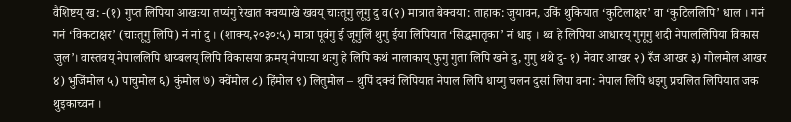वैशिष्टय् ख: -(१) गुप्त लिपिया आखःया तप्यंगु रेखात क्वय्पाखे खवय् चाःतूगु लूगु दु व(२) मात्रात बेक्वया: ताहाक: जुयावन, उकिं थुकियात ‘कुटिलाक्षर’ वा ‘कुटिललिपि’ धाल । गनं गनं ‘विकटाक्षर’ (चाःतूगु लिपि) नं नां दु । (शाक्य,२०३०:५) मात्रा पूवंगु ई जूगुलिं थुगु ईया लिपियात ‘सिद्धमातृका’ नं धाइ । थ्व हे लिपिया आधारय् गुगूगु शदी नेपाललिपिया विकास जुल’। वास्तवय् नेपाललिपि धाय्बलय् लिपि विकासया क्रमय् नेपाःया थःगु हे लिपि कथं नालाकाय् फुगु गुता लिपि खने दु, गुगु थथे दु- १) नेवार आखर २) रँज आखर ३) गोलमोल आखर ४) भुजिंमोल ५) पाचुमोल ६) कुंमोल ७) क्वेंमोल ८) हिंमोल ९) लितुमोल – थुपिं दक्वं लिपियात नेपाल लिपि धाय्गु चलन दुसां लिपा वना: नेपाल लिपि धइगु प्रचलित लिपियात जक थुइकाच्वन ।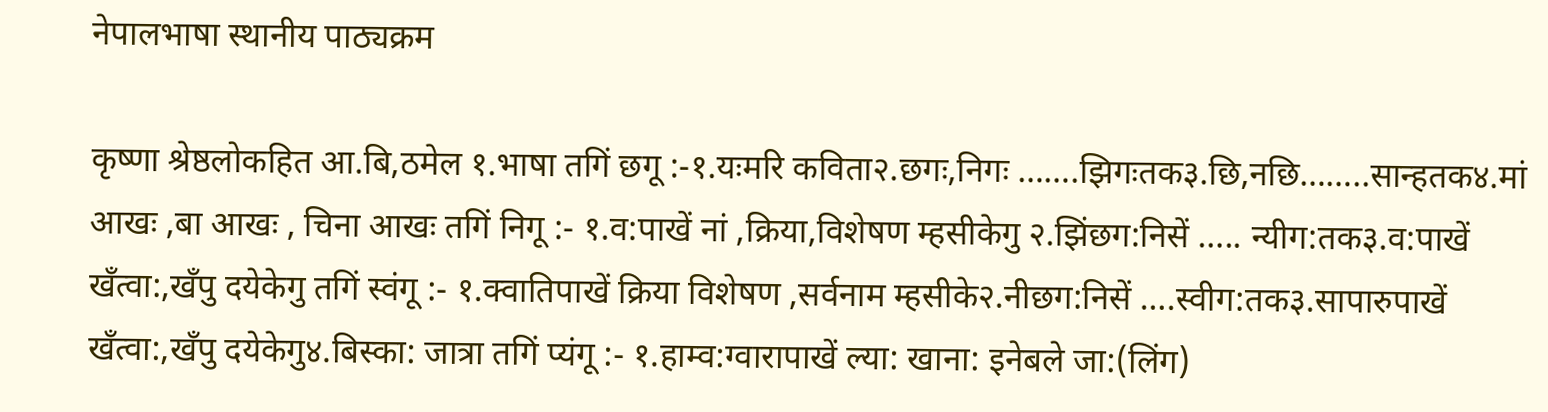नेपालभाषा स्थानीय पाठ्यक्रम

कृष्णा श्रेष्ठलोकहित आ.बि,ठमेल १.भाषा तगिं छगू :-१.यःमरि कविता२.छगः,निगः …….झिगःतक३.छि,नछि……..सान्हतक४.मां आखः ,बा आखः , चिना आखः तगिं निगू :- १.व:पाखें नां ,क्रिया,विशेषण म्हसीकेगु २.झिंछग:निसें ….. न्यीग:तक३.व:पाखें खँत्वा:,खँपु दयेकेगु तगिं स्वंगू :- १.क्वातिपाखें क्रिया विशेषण ,सर्वनाम म्हसीके२.नीछग:निसें ….स्वीग:तक३.सापारुपाखें खँत्वा:,खँपु दयेकेगु४.बिस्का: जात्रा तगिं प्यंगू :- १.हाम्व:ग्वारापाखें ल्या: खाना: इनेबले जा:(लिंग)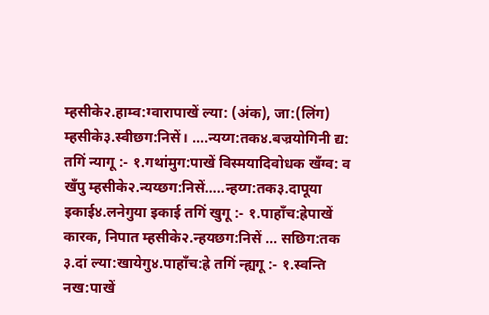म्हसीके२.हाम्व:ग्वारापाखें ल्या: (अंक), जा:(लिंग) म्हसीके३.स्वीछग:निसें। ….न्यय्ग:तक४.बज्रयोगिनी द्य: तगिं न्यागू :- १.गथांमुग:पाखें विस्मयादिवोधक खँग्व: व खँपु म्हसीके२.न्यय्छग:निसें…..न्हय्ग:तक३.दापूया इकाई४.लनेगुया इकाई तगिं खुगू :- १.पाहाँच:ह्रेपाखें कारक, निपात म्हसीके२.न्हयछग:निसें … सछिग:तक ३.दां ल्या:खायेगु४.पाहाँच:ह्रे तगिं न्ह्यगू :- १.स्वन्ति नख:पाखें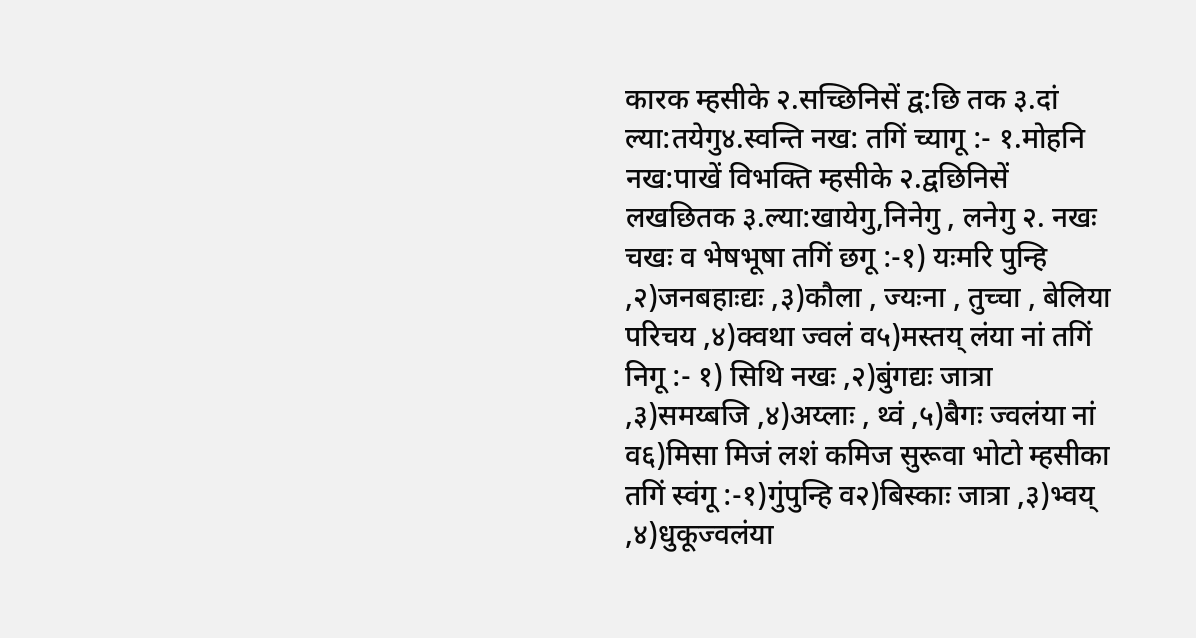कारक म्हसीके २.सच्छिनिसें द्व:छि तक ३.दां ल्या:तयेगु४.स्वन्ति नख: तगिं च्यागू :- १.मोहनि नख:पाखें विभक्ति म्हसीके २.द्वछिनिसें लखछितक ३.ल्या:खायेगु,निनेगु , लनेगु २. नखः चखः व भेषभूषा तगिं छगू :-१) यःमरि पुन्हि ,२)जनबहाःद्यः ,३)कौला , ज्यःना , तुच्चा , बेलिया परिचय ,४)क्वथा ज्वलं व५)मस्तय् लंया नां तगिं निगू :- १) सिथि नखः ,२)बुंगद्यः जात्रा ,३)समय्बजि ,४)अय्लाः , थ्वं ,५)बैगः ज्वलंया नां व६)मिसा मिजं लशं कमिज सुरूवा भोटो म्हसीका तगिं स्वंगू :-१)गुंपुन्हि व२)बिस्काः जात्रा ,३)भ्वय् ,४)धुकूज्वलंया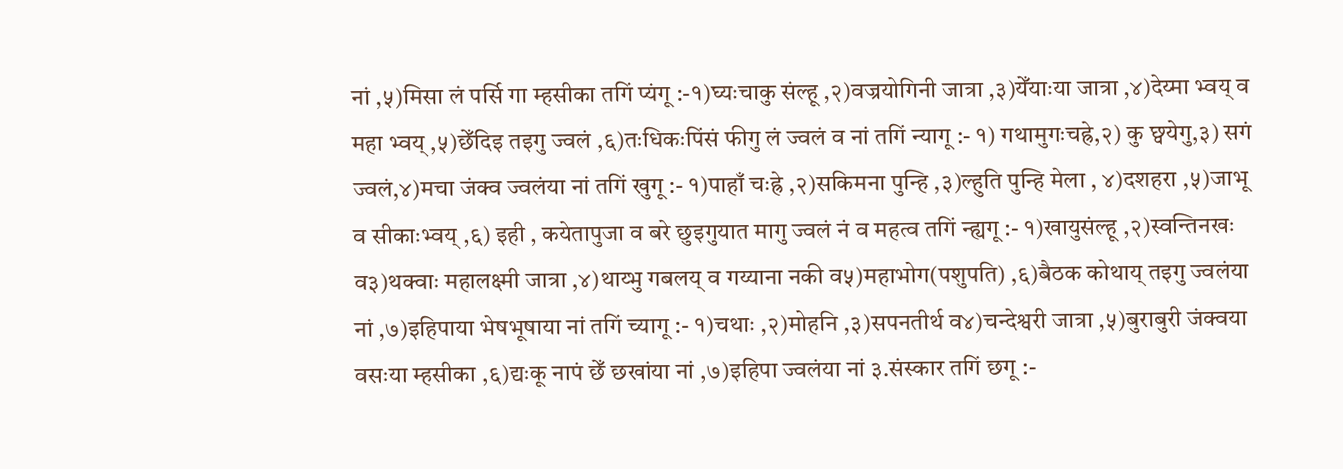नां ,५)मिसा लं पर्सि गा म्हसीका तगिं प्यंगू :-१)घ्यःचाकु संल्हू ,२)वज्रयोगिनी जात्रा ,३)येँयाःया जात्रा ,४)देय्मा भ्वय् व महा भ्वय् ,५)छेँदिइ तइगु ज्वलं ,६)तःधिकःपिंसं फीगु लं ज्वलं व नां तगिं न्यागू :- १) गथामुगःचह्रे,२) कु छ्वयेगु,३) सगं ज्वलं,४)मचा जंक्व ज्वलंया नां तगिं खुगू :- १)पाहाँ चःह्रे ,२)सकिमना पुन्हि ,३)ल्हुति पुन्हि मेला , ४)दशहरा ,५)जाभू व सीकाःभ्वय् ,६) इही , कयेतापुजा व बरे छुइगुयात मागु ज्वलं नं व महत्व तगिं न्ह्यगू :- १)खायुसंल्हू ,२)स्वन्तिनखः व३)थक्वाः महालक्ष्मी जात्रा ,४)थाय्भु गबलय् व गय्याना नकी व५)महाभोग(पशुपति) ,६)बैठक कोथाय् तइगु ज्वलंया नां ,७)इहिपाया भेषभूषाया नां तगिं च्यागू :- १)चथाः ,२)मोहनि ,३)सपनतीर्थ व४)चन्देश्वरी जात्रा ,५)बुराबुरी जंक्वया वसःया म्हसीका ,६)द्यःकू नापं छेँ छखांया नां ,७)इहिपा ज्वलंया नां ३.संस्कार तगिं छगू :-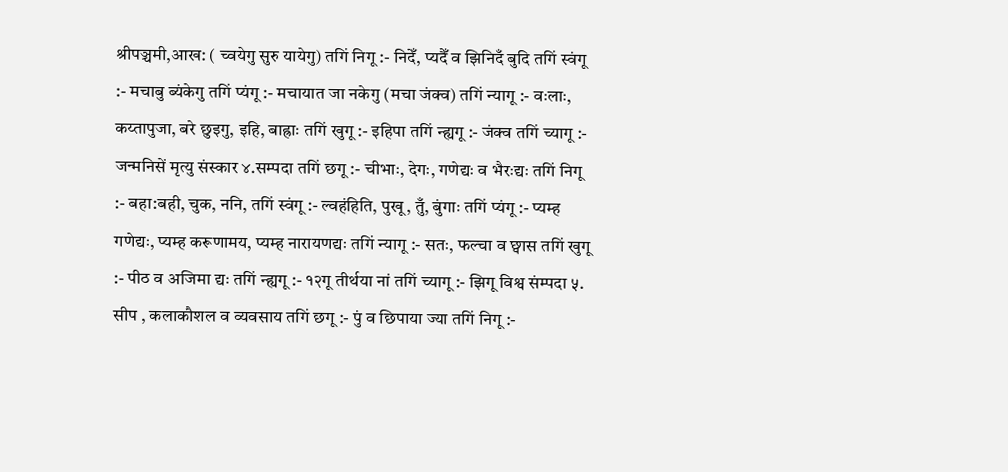श्रीपञ्चमी,आख: ( च्वयेगु सुरु यायेगु) तगिं निगू :- निदेँ, प्यदैँ व झिनिदँ बुदि तगिं स्वंगू :- मचाबु ब्यंकेगु तगिं प्यंगू :- मचायात जा नकेगु (मचा जंक्व) तगिं न्यागू :- वःलाः, कय्तापुजा, बरे छुइगु, इहि, बाह्राः तगिं खुगू :- इहिपा तगिं न्ह्यगू :- जंक्व तगिं च्यागू :- जन्मनिसें मृत्यु संस्कार ४.सम्पदा तगिं छगू :- चीभाः, देगः, गणेद्यः व भैरःद्यः तगिं निगू :- बहा:बही, चुक, ननि, तगिं स्वंगू :- ल्वहंहिति, पुखू, तुँ, बुंगाः तगिं प्यंगू :- प्यम्ह गणेद्यः, प्यम्ह करूणामय, प्यम्ह नारायणद्यः तगिं न्यागू :- सतः, फल्चा व छ्वास तगिं खुगू :- पीठ व अजिमा द्यः तगिं न्ह्यगू :- १२गू तीर्थया नां तगिं च्यागू :- झिगू विश्व संम्पदा ५. सीप , कलाकौशल व व्यवसाय तगिं छगू :- पुं व छिपाया ज्या तगिं निगू :-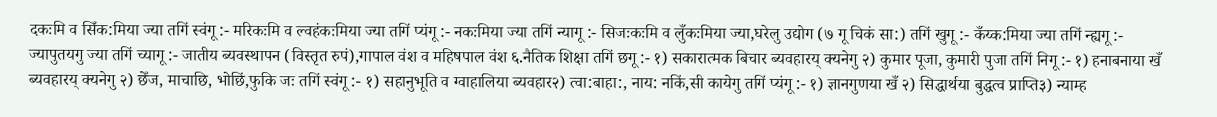दकःमि व सिँक:मिया ज्या तगिं स्वंगू :- मरिकःमि व ल्वहंकःमिया ज्या तगिं प्यंगू :- नकःमिया ज्या तगिं न्यागू :- सिजःकःमि व लुँकःमिया ज्या,घरेलु उद्योग (७ गू चिकं सा:) तगिं खुगू :- कँय्क:मिया ज्या तगिं न्ह्यगू :- ज्यापुतयगु ज्या तगिं च्यागू :- जातीय ब्यवस्थापन (विस्तृत रुपं),गापाल वंश व महिषपाल वंश ६.नैतिक शिक्षा तगिं छगू :- १) सकारात्मक बिचार ब्यवहारय् क्यनेगु २) कुमार पूजा, कुमारी पुजा तगिं निगू :- १) हनाबनाया खँ ब्यवहारय् क्यनेगु २) छेँज, माचाछि, भोछिं,फुकि जः तगिं स्वंगू :- १) सहानुभूति व ग्वाहालिया ब्यवहार२) त्वा:बाहा:, नाय: नकिं,सी कायेगु तगिं प्यंगू :- १) ज्ञानगुणया खँ २) सिद्धार्थया बुद्धत्व प्राप्ति३) न्याम्ह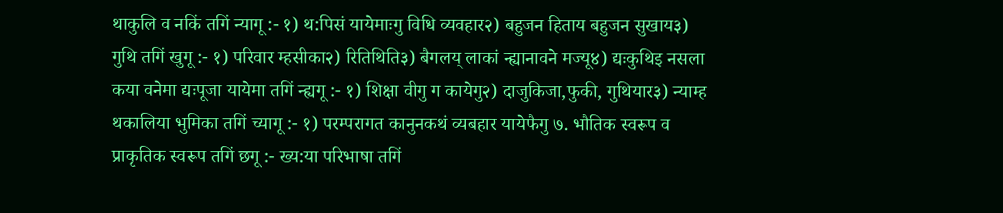थाकुलि व नकिं तगिं न्यागू :- १) थ:पिसं यायेमाःगु विधि व्यवहार२) बहुजन हिताय बहुजन सुखाय३) गुथि तगिं खुगू :- १) परिवार म्हसीका२) रितिथिति३) बैगलय् लाकां न्ह्यानावने मज्यू४) द्यःकुथिइ नसला कया वनेमा द्यःपूजा यायेमा तगिं न्ह्यगू :- १) शिक्षा वीगु ग कायेगु२) दाजुकिजा,फुकी, गुथियार३) न्याम्ह थकालिया भुमिका तगिं च्यागू :- १) परम्परागत कानुनकथं व्यबहार यायेफैगु ७. भौतिक स्वरूप व प्राकृतिक स्वरूप तगिं छगू :- ख्य:या परिभाषा तगिं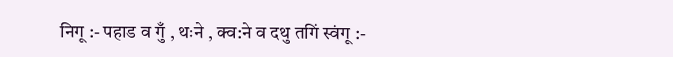निगू :- पहाड व गुँ , थःने , क्व:ने व दथु तगिं स्वंगू :-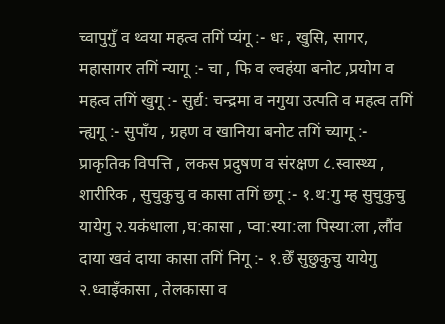च्वापुगुँ व थ्वया महत्व तगिं प्यंगू :- धः , खुसि, सागर, महासागर तगिं न्यागू :- चा , फि व ल्वहंया बनोट ,प्रयोग व महत्व तगिं खुगू :- सुर्द्य: चन्द्रमा व नगुया उत्पति व महत्व तगिं न्ह्यगू :- सुपाँय , ग्रहण व खानिया बनोट तगिं च्यागू :- प्राकृतिक विपत्ति , लकस प्रदुषण व संरक्षण ८.स्वास्थ्य , शारीरिक , सुचुकुचु व कासा तगिं छगू :- १.थ:गु म्ह सुचुकुचु यायेगु २.यकंधाला ,घ:कासा , प्वा:स्या:ला पिस्या:ला ,लौंव दाया खवं दाया कासा तगिं निगू :- १.छेँ सुछुकुचु यायेगु २.ध्वाइँकासा , तेलकासा व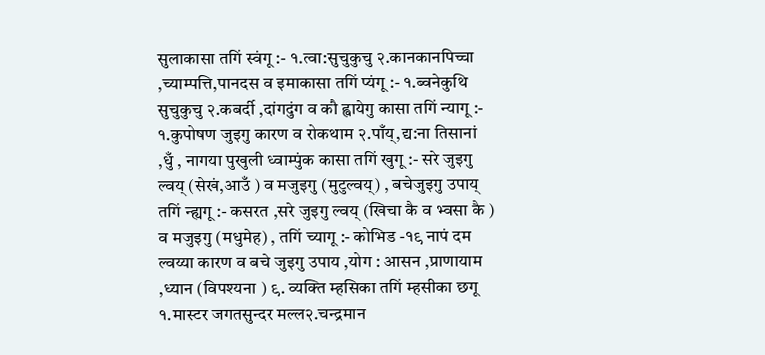सुलाकासा तगिं स्वंगू :- १.त्वा:सुचुकुचु २.कानकानपिच्चा ,च्याम्पत्ति,पानदस व इमाकासा तगिं प्यंगू :- १.ब्वनेकुथि सुचुकुचु २.कबर्दी ,दांगदुंग व कौ ह्वायेगु कासा तगिं न्यागू :- १.कुपोषण जुइगु कारण व रोकथाम २.पाँय्,द्य:ना तिसानां ,धुँ , नागया पुखुली ध्वाम्पुंक कासा तगिं खुगू :- सरे जुइगु ल्वय् (सेखं,आउँ ) व मजुइगु (मुटुल्वय्) , बचेजुइगु उपाय् तगिं न्ह्यगू :- कसरत ,सरे जुइगु ल्वय् (खिचा कै व भ्वसा कै ) व मजुइगु (मधुमेह) , तगिं च्यागू :- कोभिड -१९ नापं दम ल्वय्या कारण व बचे जुइगु उपाय ,योग : आसन ,प्राणायाम ,ध्यान (विपश्यना ) ९. व्यक्ति म्हसिका तगिं म्हसीका छगू १.मास्टर जगतसुन्दर मल्ल२.चन्द्रमान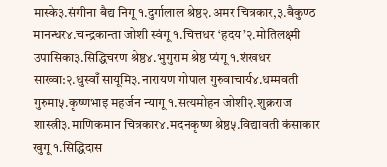मास्के३.संगीना बैद्य निगू १.दुर्गालाल श्रेष्ठ२.अमर चित्रकार,३.बैकुण्ठ मानन्धर४.चन्द्रकान्ता जोशी स्वंगू १.चित्तधर ‘हदय’२.मोतिलक्ष्मी उपासिका३.सिद्धिचरण श्रेष्ठ४.भुगुराम श्रेष्ठ प्यंगू १.शंखधर साख्वा:२.धुस्वाँ सायूमि३.नारायण गोपाल गुरुवाचार्य४.धम्मवती गुरुमा५.कृष्णभाइ महर्जन न्यागू १.सत्यमोहन जोशी२.शुक्रराज शास्त्री३.माणिकमान चित्रकार४.मदनकृष्ण श्रेष्ठ५.विद्यावती कंसाकार खुगू १.सिद्धिदास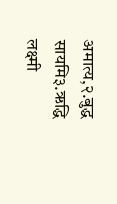अमात्य,२.बुद्ध सायमि३.ऋद्धि लक्ष्मी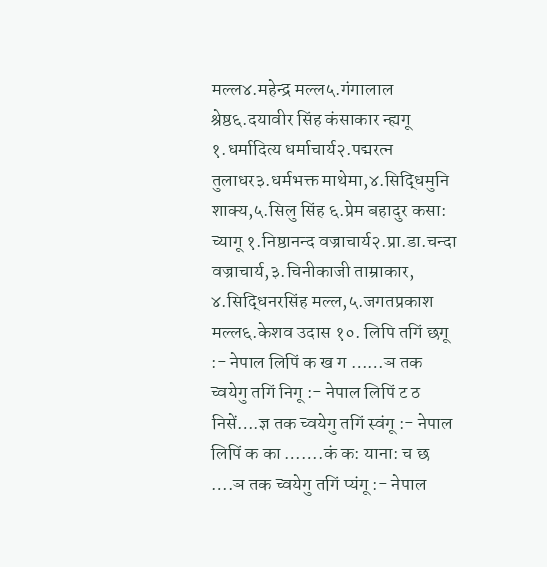मल्ल४.महेन्द्र मल्ल५.गंगालाल श्रेष्ठ६.दयावीर सिंह कंसाकार न्ह्यगू १.धर्मादित्य धर्माचार्य२.पद्मरत्न तुलाधर३.धर्मभक्त माथेमा,४.सिद्धिमुनि शाक्य,५.सिलु सिंह ६.प्रेम बहादुर कसा: च्यागू १.निष्ठानन्द वज्राचार्य२.प्रा.डा.चन्दा वज्राचार्य,३.चिनीकाजी ताम्राकार, ४.सिद्धिनरसिंह मल्ल,५.जगतप्रकाश मल्ल६.केशव उदास १०. लिपि तगिं छगू :- नेपाल लिपिं क ख ग ……ञ तक च्वयेगु तगिं निगू :- नेपाल लिपिं ट ठ निसें….ज्ञ तक च्वयेगु तगिं स्वंगू :- नेपाल लिपिं क का …….कं क: याना: च छ ….ञ तक च्वयेगु तगिं प्यंगू :- नेपाल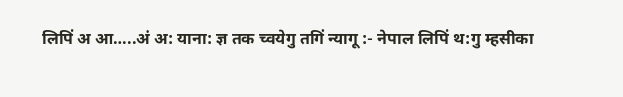लिपिं अ आ…..अं अ: याना: ज्ञ तक च्वयेगु तगिं न्यागू :- नेपाल लिपिं थ:गु म्हसीका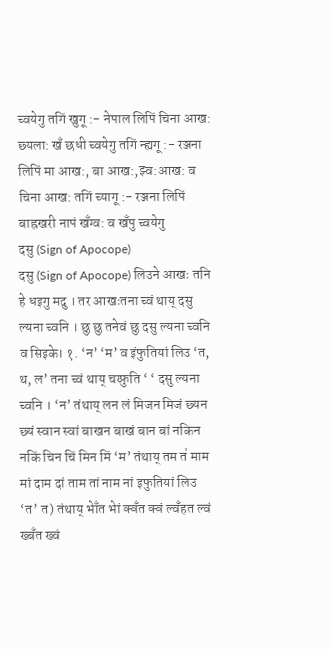च्वयेगु तगिं खुगू :- नेपाल लिपिं चिना आख: छ्यला: खँ छधी च्वयेगु तगिं न्ह्यगू :- रञ्जना लिपिं मा आख:, बा आख:,झ्व:आख: व चिना आख: तगिं च्यागू :- रञ्जना लिपिं बाह्रखरी नापं खँग्व: व खँपु च्वयेगु
दसु (Sign of Apocope)
दसु (Sign of Apocope) लिउने आखः तनि हे धइगु मदु । तर आखःतना च्वं थाय् दसु ल्यना च्वनि । छु छु तनेवं छु दसु ल्यना च्वनि व सिइके। १. ‘न’ ‘म’ व इंफुतियां लिउ ‘त, थ, ल’ तना च्वं थाय् चय्फुति ‘ ‘ दसु ल्यना च्वनि । ‘न’ तंथाय् लन लं मिजन मिजं छ्यन छ्यं स्वान स्वां बाखन बाखं बान बां नकिन नकिं चिन चिं मिन मिं ‘म’ तंथाय् तम त॑ माम मां दाम दां ताम तां नाम नां इफुतियां लिउ ‘त’ त) तंथाय् भेाँत भेां क्वँत क्वं ल्वँहत ल्वं ख्बँत ख्वं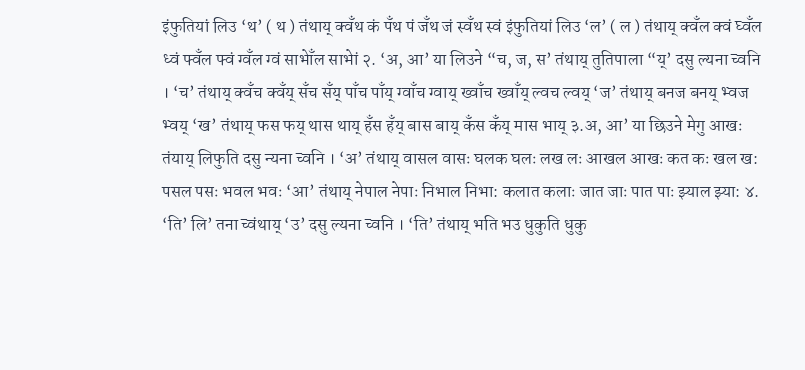इंफुतियां लिउ ‘थ’ ( थ ) तंथाय् क्वँथ कं पँथ पं जँथ जं स्वँथ स्वं इंफुतियां लिउ ‘ल’ ( ल ) तंथाय् क्वँल क्वं घ्वँल ध्वं फ्वँल फ्वं ग्वँल ग्वं साभेाँल साभेां २. ‘अ, आ’ या लिउने “च, ज, स’ तंथाय् तुतिपाला “य्’ दसु ल्यना च्वनि । ‘च’ तंथाय् क्वँच क्वँय् सँच सँय् पाँच पाँय् ग्वाँच ग्वाय् ख्वाँच ख्वाँय् ल्वच ल्वय् ‘ज’ तंथाय् बनज बनय् भ्वज भ्वय् ‘ख’ तंथाय् फस फय् थास थाय् हँस हँय् बास बाय् कँस कँय् मास भाय् ३.अ, आ’ या छिउने मेगु आखः तंयाय् लिफुति दसु न्यना च्वनि । ‘अ’ तंथाय् वासल वासः घलक घलः लख लः आखल आखः कत कः खल ख: पसल पसः भवल भवः ‘आ’ तंथाय् नेपाल नेपाः निभाल निभा: कलात कलाः जात जाः पात पाः झ्याल झ्या: ४. ‘ति’ लि’ तना च्वंथाय् ‘उ’ दसु ल्यना च्वनि । ‘ति’ तंथाय् भति भउ धुकुति धुकु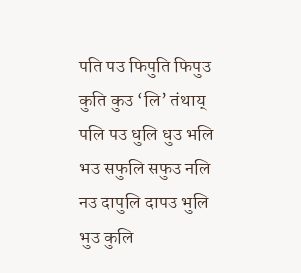पति पउ फिपुति फिपुउ कुति कुउ ‘लि’ तंथाय् पलि पउ धुलि धुउ भलि भउ सफुलि सफुउ नलि नउ दापुलि दापउ भुलि भुउ कुलि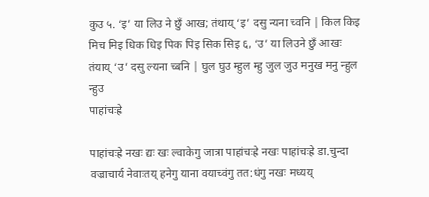कुउ ५. ‘इ’ या लिउ ने छुँ आख; तंथाय् ‘इ’ दसु न्यना च्वनि | किल किइ मिच मिइ धिक धिइ पिक पिइ सिक सिइ ६, ‘उ’ या लिउने छुँ आखः तंयाय् ‘उ’ दसु ल्यना च्बनि | घुल घुउ म्हुल म्हु जुल जुउ मनुख मनु न्हुल न्हुउ
पाहांचःह्रे

पाहांचःह्रे नखः द्यः खः ल्वाकेगु जात्रा पाहांचःह्रे नखः पाहांचःह्रे डा.चुन्दा वज्राचार्य नेवाःतय् हनेगु याना वयाच्वंगु तत:धंगु नखः मध्यय्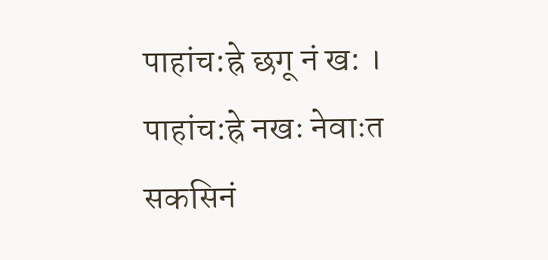पाहांच:ह्रे छगू नं ख: । पाहांच:ह्रे नखः नेवाःत सकसिनं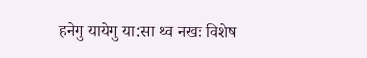हनेगु यायेगु या:सा थ्व नखः विशेष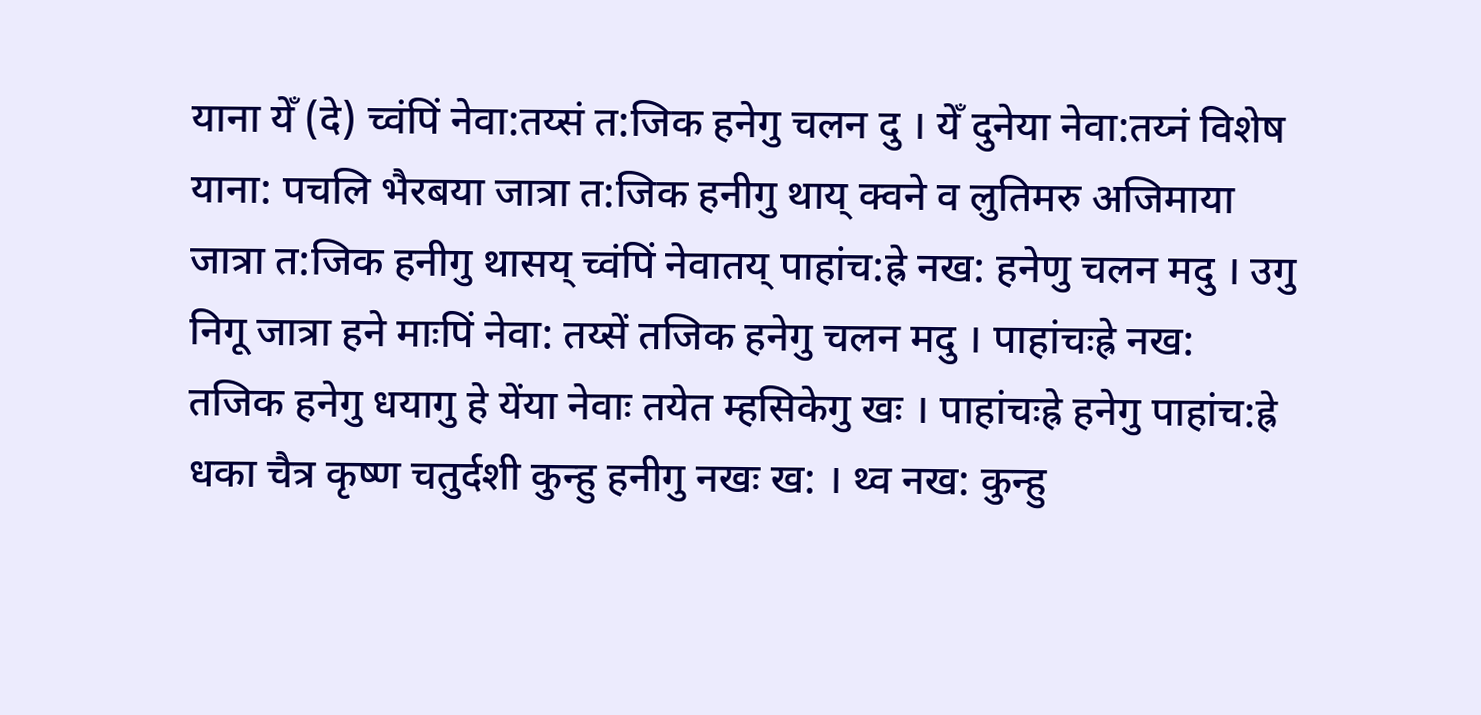याना येँ (दे) च्वंपिं नेवा:तय्सं त:जिक हनेगु चलन दु । येँ दुनेया नेवा:तय्नं विशेष याना: पचलि भैरबया जात्रा त:जिक हनीगु थाय् क्वने व लुतिमरु अजिमाया जात्रा त:जिक हनीगु थासय् च्वंपिं नेवातय् पाहांच:ह्रे नख: हनेणु चलन मदु । उगु निगू जात्रा हने माःपिं नेवा: तय्सें तजिक हनेगु चलन मदु । पाहांचःह्रे नख: तजिक हनेगु धयागु हे येंया नेवाः तयेत म्हसिकेगु खः । पाहांचःह्रे हनेगु पाहांच:ह्रे धका चैत्र कृष्ण चतुर्दशी कुन्हु हनीगु नखः ख: । थ्व नख: कुन्हु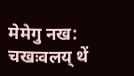मेमेगु नख: चखःवलय् थें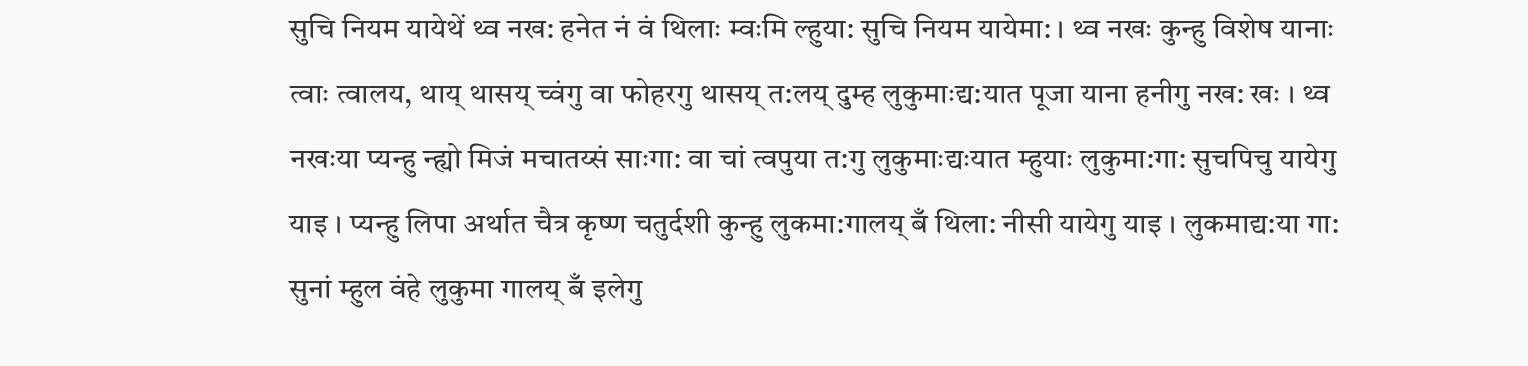सुचि नियम यायेथें थ्व नख: हनेत नं वं थिलाः म्वःमि ल्हुया: सुचि नियम यायेमा: । थ्व नखः कुन्हु विशेष यानाः त्वाः त्वालय, थाय् थासय् च्वंगु वा फोहरगु थासय् त:लय् दुम्ह लुकुमाःद्य:यात पूजा याना हनीगु नख: खः । थ्व नखःया प्यन्हु न्ह्यो मिजं मचातय्सं साःगा: वा चां त्वपुया त:गु लुकुमाःद्यःयात म्हुयाः लुकुमा:गा: सुचपिचु यायेगु याइ । प्यन्हु लिपा अर्थात चैत्र कृष्ण चतुर्दशी कुन्हु लुकमा:गालय् बँ थिला: नीसी यायेगु याइ । लुकमाद्य:या गा: सुनां म्हुल वंहे लुकुमा गालय् बँ इलेगु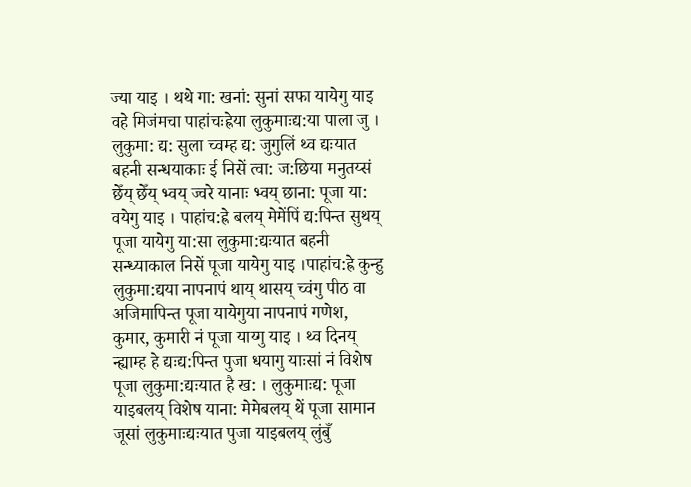ज्या याइ । थथे गा: खनां: सुनां सफा यायेगु याइ वहे मिजंमचा पाहांचःह्रेया लुकुमाःद्य:या पाला जु । लुकुमा: द्य: सुला च्वम्ह द्य: जुगुलिं थ्व द्यःयात बहनी सन्धयाकाः ई निसें त्वा: ज:छिया मनुतय्सं छेँय् छेँय् भ्वय् ज्वरे यानाः भ्वय् छाना: पूजा या: वयेगु याइ । पाहांच:ह्रे बलय् मेमेंपिं द्य:पिन्त सुथय् पूजा यायेगु या:सा लुकुमा:द्यःयात बहनी सन्ध्याकाल निसें पूजा यायेगु याइ ।पाहांच:ह्रे कुन्हु लुकुमा:द्यया नापनापं थाय् थासय् च्वंगु पीठ वा अजिमापिन्त पूजा यायेगुया नापनापं गणेश, कुमार, कुमारी नं पूजा याय्गु याइ । थ्व दिनय् न्ह्याम्ह हे द्यःद्य:पिन्त पुजा धयागु याःसां नं विशेष पूजा लुकुमा:द्यःयात है ख: । लुकुमाःद्य: पूजा याइबलय् विशेष याना: मेमेबलय् थें पूजा सामान जूसां लुकुमाःद्यःयात पुजा याइबलय् लुंबुँ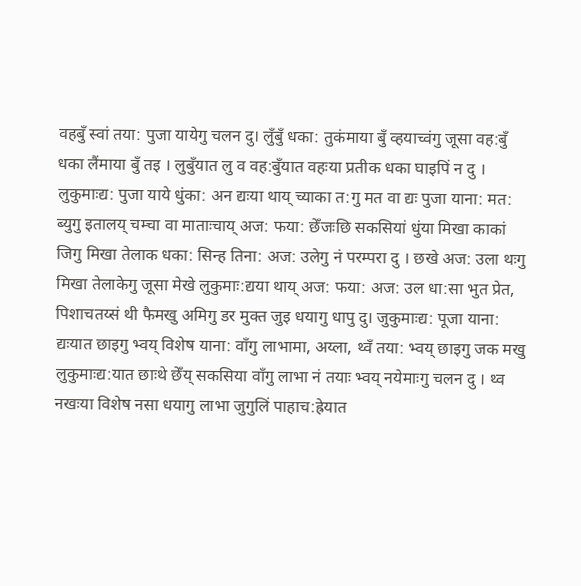वहबुँ स्वां तया: पुजा यायेगु चलन दु। लुँबुँ धका: तुकंमाया बुँ व्हयाच्वंगु जूसा वह:बुँ धका लैंमाया बुँ तइ । लुबुँयात लु व वह:बुँयात वहःया प्रतीक धका घाइपिं न दु । लुकुमाःद्य: पुजा याये धुंका: अन द्यःया थाय् च्याका त:गु मत वा द्यः पुजा याना: मत: ब्युगु इतालय् चम्चा वा माताःचाय् अज: फया: छेँजःछि सकसियां धुंया मिखा काकां जिगु मिखा तेलाक धका: सिन्ह तिना: अज: उलेगु नं परम्परा दु । छखे अज: उला थःगु मिखा तेलाकेगु जूसा मेखे लुकुमाः:द्यया थाय् अज: फया: अज: उल धा:सा भुत प्रेत, पिशाचतय्सं थी फैमखु अमिगु डर मुक्त जुइ धयागु धापु दु। जुकुमाःद्य: पूजा याना: द्यःयात छाइगु भ्वय् विशेष याना: वाँगु लाभामा, अय्ला, थ्वँ तया: भ्वय् छाइगु जक मखु लुकुमाःद्य:यात छाःथे छेँय् सकसिया वाँगु लाभा नं तयाः भ्वय् नयेमाःगु चलन दु । थ्व नखःया विशेष नसा धयागु लाभा जुगुलिं पाहाच:ह्रेयात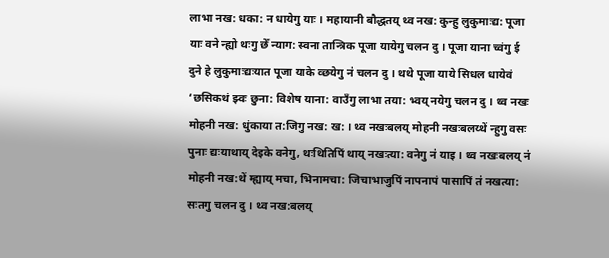लाभा नख: धका: न धायेगु याः । महायानी बौद्धतय् थ्व नख: कुन्हु लुकुमाःद्य: पूजा याः वने न्ह्यो थःगु छेँ न्याग: स्वना तान्त्रिक पूजा यायेगु चलन दु । पूजा याना च्वंगु ई दुने हे लुकुमाःद्यःयात पूजा याके व्छयेगु न॑ चलन दु । थथे पूजा याये सिधल धायेवं ‘छसिकथं झ्वः छुना: विशेष याना: वाउँगु लाभा तया: भ्वय् नयेगु चलन दु । थ्व नखः मोहनी नख: धुंकाया त:जिगु नख: ख: । थ्व नखःबलय् मोहनी नखःबलय्थें न्हुगु वसः पुनाः द्यःयाथाय् देइके वनेगु, थःथितिपिं थाय् नखःत्या: वनेगु न॑ याइ । थ्व नखःबलय् न॑ मोहनी नख:थें म्ह्याय् मचा, भिनामचा: जिचाभाजुपिं नापनापं पासापिं त॑ नखत्या: सःतगु चलन दु । थ्व नख:बलय्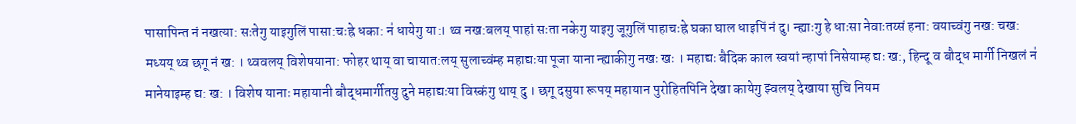पासापिन्त नं नखत्या: सःतेगु याइगुलिं पासा:चःह्रे धका: न॑ धायेगु या:। थ्व नख:बलय् पाहां सःता नकेगु याइगु जूगुलिं पाहाचःह्रे घका घाल धाइपिं नं दु। न्ह्याःगु हे धाःसा नेवाःतय्सं हना: वयाच्वंगु नख: चख: मध्यय् थ्व छगू नं ख: । थ्ववलय् विशेषयाना: फोहर थाय् वा चायात:लय् सुलाच्वंम्ह महाद्यःया पूजा याना न्ह्याकीगु नखः खः । महाद्यः बैदिक काल स्वयां न्हापां निसेयाम्ह द्यः ख:, हिन्दू व बौद्ध मार्गी निखलं न॑ मानेयाइम्ह द्य: ख: । विशेष यानाः महायानी बौद्धमार्गीतयु दुने महाद्यःया विस्कंगु थाय् दु । छगू दसुया रूपय् महायान पुरोहितपिनि देखा कायेगु झ्वलय् देखाया सुचि नियम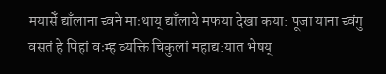मयासेँ द्याँलाना च्वने माःथाय् द्याँलाये मफया देखा कया: पूजा याना च्वंगु वसतं हे पिहां वःम्ह व्यक्ति चिकुलां महाद्य:यात भेषय्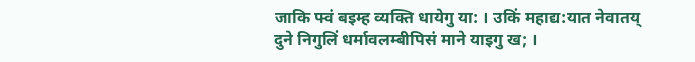जाकि फ्वं बइम्ह व्यक्ति धायेगु या: । उकिं महाद्य:यात नेवातय् दुने निगुलिं धर्मावलम्बीपिसं माने याइगु ख; ।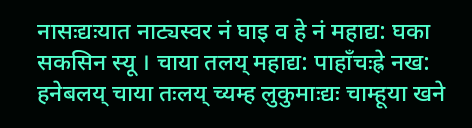नासःद्यःयात नाट्यस्वर नं घाइ व हे नं महाद्य: घका सकसिन स्यू । चाया तलय् महाद्य: पाहाँचःह्रे नख: हनेबलय् चाया तःलय् च्यम्ह लुकुमाःद्यः चाम्हूया खने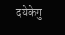दयेकेगु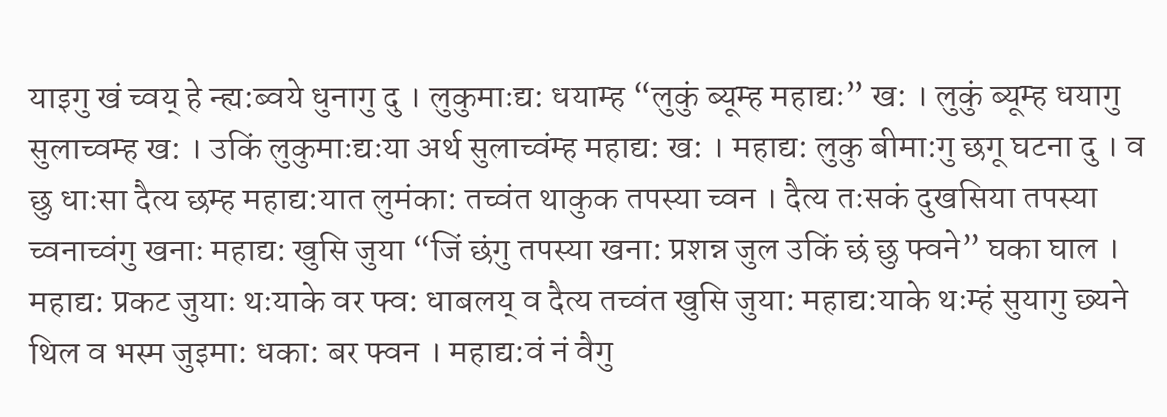याइगु खं च्वय् हे न्ह्य:ब्वये धुनागु दु । लुकुमाःद्य: धयाम्ह “लुकुं ब्यूम्ह महाद्यः” ख: । लुकुं ब्यूम्ह धयागु सुलाच्वम्ह ख: । उकिं लुकुमाःद्यःया अर्थ सुलाच्वंम्ह महाद्य: ख: । महाद्य: लुकु बीमा:गु छगू घटना दु । व छु धाःसा दैत्य छम्ह महाद्य:यात लुमंका: तच्वंत थाकुक तपस्या च्वन । दैत्य तःसकं दुखसिया तपस्या च्वनाच्वंगु खनाः महाद्य: खुसि जुया “जिं छंगु तपस्या खना: प्रशन्न जुल उकिं छं छु फ्वने” घका घाल । महाद्य: प्रकट जुयाः थःयाके वर फ्व: धाबलय् व दैत्य तच्वंत खुसि जुया: महाद्य:याके थःम्हं सुयागु छ्यने थिल व भस्म जुइमा: धका: बर फ्वन । महाद्य:वं नं वैगु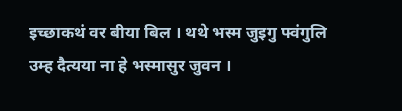इच्छाकथं वर बीया बिल । थथे भस्म जुइगु फ्वंगुलि उम्ह दैत्यया ना हे भस्मासुर जुवन ।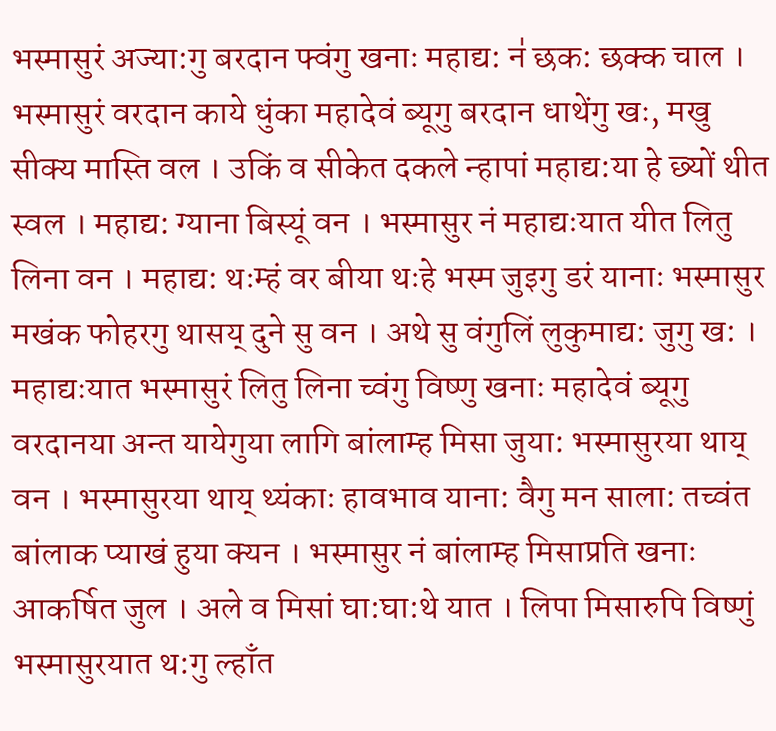भस्मासुरं अज्या:गु बरदान फ्वंगु खनाः महाद्य: न॑ छक: छक्क चाल । भस्मासुरं वरदान काये धुंका महादेवं ब्यूगु बरदान धाथेंगु खः, मखु सीक्य मास्ति वल । उकिं व सीकेत दकले न्हापां महाद्य:या हे छ्यों थीत स्वल । महाद्य: ग्याना बिस्यूं वन । भस्मासुर नं महाद्यःयात यीत लितु लिना वन । महाद्य: थःम्हं वर बीया थःहे भस्म जुइगु डरं यानाः भस्मासुर मखंक फोहरगु थासय् दुने सु वन । अथे सु वंगुलिं लुकुमाद्य: जुगु ख: । महाद्यःयात भस्मासुरं लितु लिना च्वंगु विष्णु खनाः महादेवं ब्यूगु वरदानया अन्त यायेगुया लागि बांलाम्ह मिसा जुया: भस्मासुरया थाय् वन । भस्मासुरया थाय् थ्यंकाः हावभाव याना: वैगु मन साला: तच्वंत बांलाक प्याखं हुया क्यन । भस्मासुर नं बांलाम्ह मिसाप्रति खनाः आकर्षित जुल । अले व मिसां घा:घा:थे यात । लिपा मिसारुपि विष्णुं भस्मासुरयात थ:गु ल्हाँत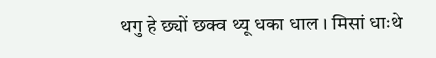थगु हे छ्यों छक्व थ्यू धका धाल । मिसां धाःथे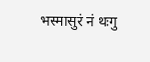भस्मासुरं नं थःगु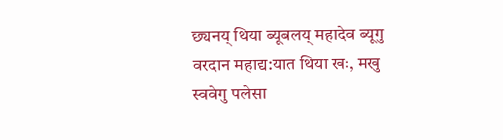छ्यनय् थिया ब्यूबलय् महादेव ब्यूगु वरदान महाद्य:यात थिया खः, मखु स्ववेगु पलेसा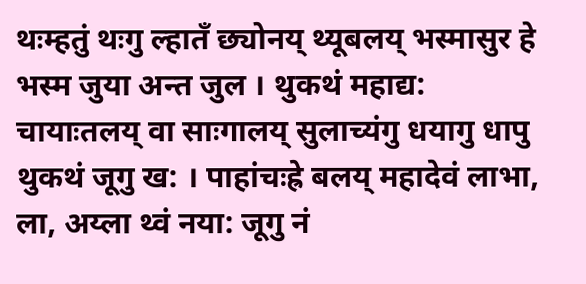थःम्हतुं थःगु ल्हातँ छ्योनय् थ्यूबलय् भस्मासुर हे भस्म जुया अन्त जुल । थुकथं महाद्य: चायाःतलय् वा साःगालय् सुलाच्यंगु धयागु धापु थुकथं जूगु ख: । पाहांचःह्रे बलय् महादेवं लाभा, ला, अय्ला थ्वं नया: जूगु नं